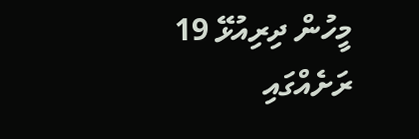މީހުން ދިރިއުޅޭ 19 ރަށެއްގައި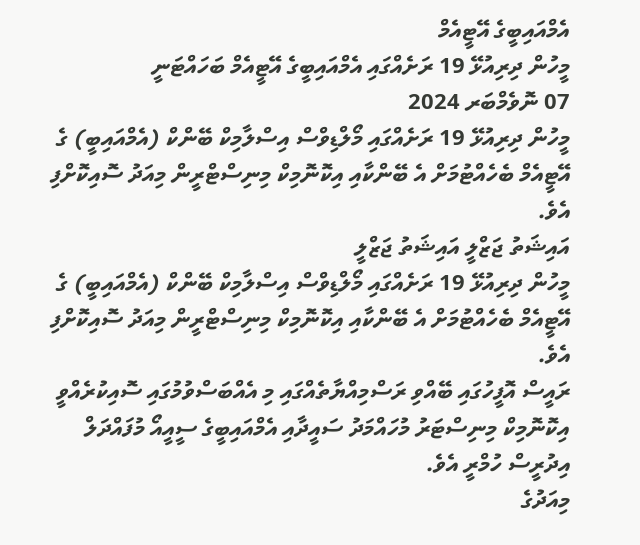އެމްއައިބީގެ އޭޓީއެމް
މީހުން ދިރިއުޅޭ 19 ރަށެއްގައި އެމްއައިބީގެ އޭޓީއެމް ބަހައްޓަނީ
07 ނޮވެމްބަރ 2024
މީހުން ދިރިއުޅޭ 19 ރަށެއްގައި މޯލްޑިވްސް އިސްލާމިކް ބޭންކް (އެމްއައިބީ) ގެ އޭޓީއެމް ބެހެއްޓުމަށް އެ ބޭންކާއި އިކޮނޮމިކް މިނިސްޓްރީން މިއަދު ސޮއިކޮށްފި އެވެ.
އައިޝަތު ޖަޒްލީ އައިޝަތު ޖަޒްލީ
މީހުން ދިރިއުޅޭ 19 ރަށެއްގައި މޯލްޑިވްސް އިސްލާމިކް ބޭންކް (އެމްއައިބީ) ގެ އޭޓީއެމް ބެހެއްޓުމަށް އެ ބޭންކާއި އިކޮނޮމިކް މިނިސްޓްރީން މިއަދު ސޮއިކޮށްފި އެވެ.
ރައީސް އޮފީހުގައި ބޭއްވި ރަސްމިއްޔާތެއްގައި މި އެއްބަސްވުމުގައި ސޮއިކުރެއްވީ އިކޮނޮމިކް މިނިސްޓަރު މުހައްމަދު ސައީދާއި އެމްއައިބީގެ ސީއީއޯ މުފައްދަލް އިދުރީސް ހުމްރީ އެވެ.
މިއަދުގެ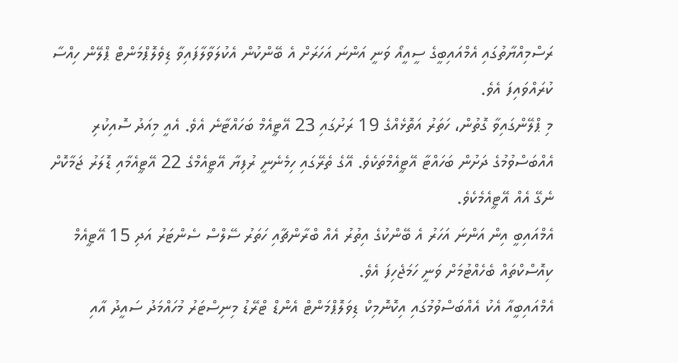ރަސްމިއްޔާތުގައި އެމްއައިބީގެ ސީއީއޯ ވަނީ އަންނަ އަހަރަށް އެ ބޭންކުން އެކުލަވާލާފައިވާ ޑިވެލޮޕްމަންޓް ޕްލޭން ހިއްސާ ކުރައްވައިފަ އެވެ.
މި ޕްލޭންގައިވާ ގޮތުން، ހަތަރު އަތޮޅެއްގެ 19 ރަށުގައި 23 އޭޓީއެމް ބަހައްޓާނެ އެވެ. އެއީ މިއަދު ސޮއިކުރި އެއްބަސްވުމުގެ ދަށުން ބަހައްޓާ އޭޓީއެމްތަކެވެ. އޭގެ ތެރޭގައި ހިމެނެނީ ރުފިޔާ އޭޓީއެމްގެ 22 އޭޓީއެމާއި ޑޮލަރު ޖަމާކޮށް ނެގޭ އެއް އޭޓީއެމެކެވެ.
އެމްއައިބީ އިން އަންނަ އަހަރު އެ ބޭންކުގެ އިތުރު އެއް ބްރާންޗާއި ހަތަރު ސޭލްސް ސެންޓަރު އަދި 15 އޭޓީއެމް ކިއޮސްކްތައް ބެހެއްޓުމަށް ވަނީ ހަމަޖެހިފަ އެވެ.
އެމްއައިބީއާ އެކު އެއްބަސްވުމުގައި އިކޮނޮމިކް ޑިވަލޮޕްމަންޓް އެންޑް ޓްރޭޑު މިނިސްޓަރު މުހައްމަދު ސައީދު އާއި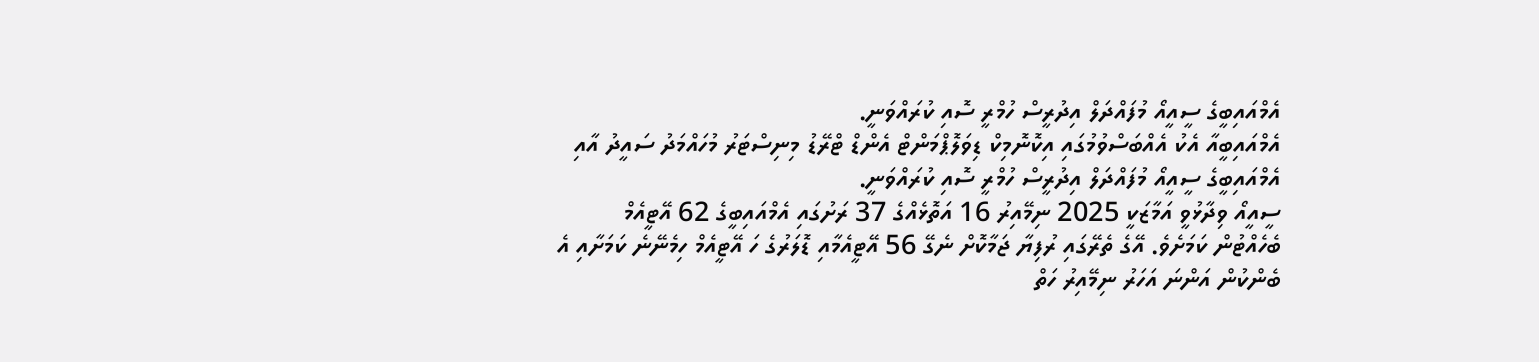އެމްއައިބީގެ ސީއީއޯ މުފައްދަލް އިދުރީސް ހުމްރީ ސޮއި ކުރައްވަނީ.
އެމްއައިބީއާ އެކު އެއްބަސްވުމުގައި އިކޮނޮމިކް ޑިވަލޮޕްމަންޓް އެންޑް ޓްރޭޑު މިނިސްޓަރު މުހައްމަދު ސައީދު އާއި އެމްއައިބީގެ ސީއީއޯ މުފައްދަލް އިދުރީސް ހުމްރީ ސޮއި ކުރައްވަނީ.
ސީއީއޯ ވިދާޅުވީ އަމާޒަކީ 2025 ނިމޭއިރު 16 އަތޮޅެއްގެ 37 ރަށުގައި އެމްއައިބީގެ 62 އޭޓީއެމް ބެހެއްޓުން ކަމަށެވެ. އޭގެ ތެރޭގައި ރުފިޔާ ޖަމާކޮށް ނެގޭ 56 އޭޓީއެމާއި ޑޮލަރުގެ ހަ އޭޓީއެމް ހިމެނޭނެ ކަމަށާއި އެ ބެންކުން އަންނަ އަހަރު ނިމޭއިރު ހަތް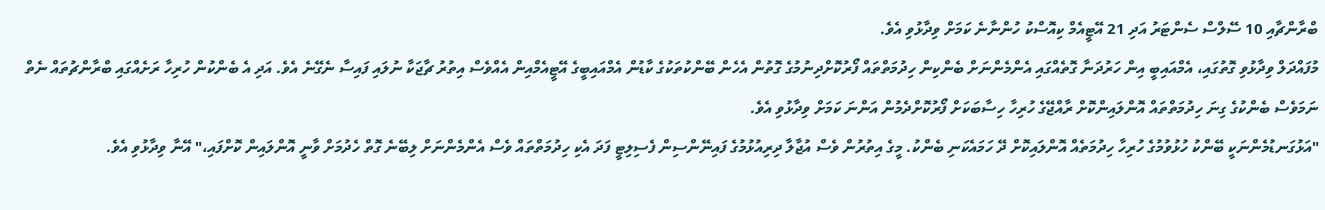ބްރާންޗާއި 10 ސޭލްސް ސެންޓަރު އަދި 21 އޭޓީއެމް ކިއޮސްކު ހުންނާނެ ކަމަށް ވިދާޅުވި އެވެ.
މުފައްދަލް ވިދާޅުވި ގޮތުގައި، އެމްއައިބީ އިން ހަރުދަނާ ގޮތެއްގައި އެންމެންނަށް ބެންކިން ހިދުމަތްތައް ފޯރުކޮށްދިނުމުގެ ގޮތުން އެހެން ބޭންކުތަކުގެ ކާޑުން އެމްއައިބީގެ އޭޓީއެމްއިން އެއްވެސް އިތުރު ޗާޖަކާ ނުލައި ފައިސާ ނެގޭނެ އެވެ. އަދި އެ ބެންކުން ހުރިހާ ރަށެއްގައި ބްރާންޗުތައް ނެތް ނަމަވެސް ބެންކުގެ ގިނަ ހިދުމަތްތައް އޮންލައިންކޮށް ރާއްޖޭގެ ހުރިހާ ހިސާބަކަށް ފޯރުކޮށްދެމުން އަންނަ ކަމަށް ވިދާޅުވި އެވެ.
"އަޅުގަނޑުމެންނަކީ ބޭންކު ހުޅުވުމުގެ ހުރިހާ ހިދުމަތެއް އޮންލައިކޮށް ދޭ ހަމައެކަނި ބެންކު. މީގެ އިތުރުން ވެސް އުޖާލާ ދިރިއުޅުމުގެ ފައިނޭންސިން ފެސިލިޓީ ފަދަ އެކި ހިދުމަތްތައް ވެސް އެންމެންނަށް ލިބޭނެ ގޮތް ހެދުމަށް ވާނީ އޮންލައިން ކޮށްފައި،" އޭނާ ވިދާޅުވި އެވެ.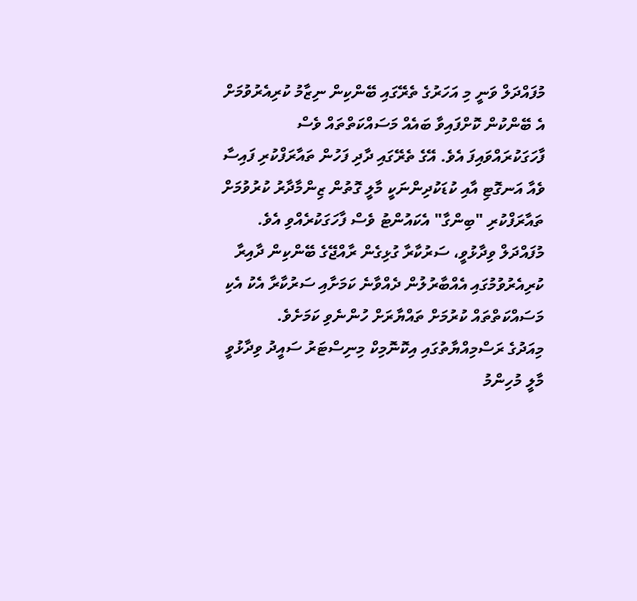މުފައްދަލް ވަނީ މި އަހަރުގެ ތެރޭގައި ބޭންކިން ނިޒާމު ކުރިއެރުވުމަށް އެ ބޭންކުން ކޮށްފައިވާ ބައެއް މަސައްކަތްތައް ވެސް ފާހަގަކުރައްވައިފަ އެވެ. އޭގެ ތެރޭގައި ދާދި ފަހުން ތައާރަފްކުރި ފައިސާ ވެއާ އަނގޮޓި އާއި ކުޑަކުދިންނަކީ މާލީ ގޮތުން ޒިންމާދާރު ކުރުވުމަށް ތައާރަފްކުރި "ބިންގާ" އެކައުންޓު ވެސް ފާހަގަކުރެއްވި އެވެ.
މުފައްދަލް ވިދާޅުވީ، ސަރުކާރާ ގުޅިގެން ރާއްޖޭގެ ބޭންކިން ދާއިރާ ކުރިއެރުވުމުގައި އެއްބާރުލުން ދެއްވާނެ ކަމަށާއި ސަރުކާރާ އެކު އެކި މަސައްކަތްތައް ކުރުމަށް ތައްޔާރަށް ހުންނެވި ކަމަށެވެ.
މިއަދުގެ ރަސްމިއްޔާތުގައި އިކޮނޮމިކް މިނިސްޓަރު ސައީދު ވިދާޅުވީ މާލީ މުހިންމު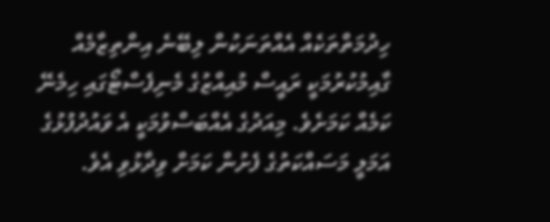ހިދުމަތްތަކެއް އެއްތަނަކުން ލިބޭނެ އިންތިޒާމެއް ގާއިމުކުރުމަކީ ރައީސް މުއިއްޒުގެ މެނިފެސްޓޯގައި ހިމެނޭ ކަމެއް ކަމަށެވެ. މިއަދުގެ އެއްބަސްވުމަކީ އެ ވައުދުފުޅުގެ އަމަލީ މަސައްކަތުގެ ފެށުން ކަމަށް ވިދާޅުވި އެވެ.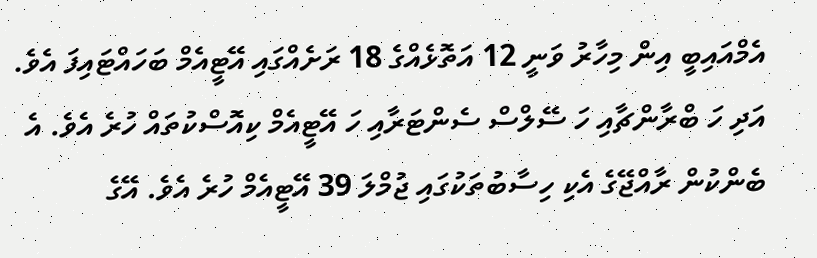އެމްއައިބީ އިން މިހާރު ވަނީ 12 އަތޮޅެއްގެ 18 ރަށެއްގައި އޭޓީއެމް ބަހައްޓައިފަ އެވެ. އަދި ހަ ބްރާންޗާއި ހަ ސޭލްސް ސެންޓަރާއި ހަ އޭޓީއެމް ކިއޮސްކުތައް ހުރެ އެވެ. އެ ބެންކުން ރާއްޖޭގެ އެކި ހިސާބުތަކުގައި ޖުމްލަ 39 އޭޓީއެމް ހުރެ އެވެ. އޭގެ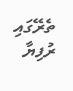ތެރޭގައި ރުފިޔާ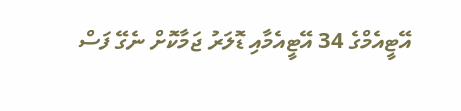އޭޓީއެމްގެ 34 އޭޓީއެމާއި ޑޮލަރު ޖަމާކޮށް ނެގޭ ފަސް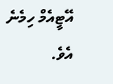އޭޓީއެމް ހިމެނެ އެވެ.